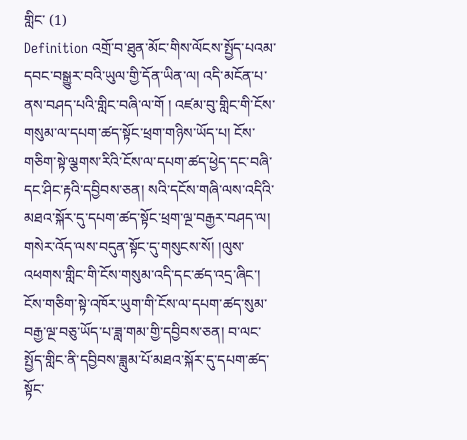གླིང་ (1)
Definition འགྲོ་བ་ཐུན་མོང་གིས་ལོངས་སྤྱོད་པའམ་དབང་བསྒྱུར་བའི་ཡུལ་གྱི་དོན་ཡིན་ལ། འདི་མངོན་པ་ནས་བཤད་པའི་གླིང་བཞི་ལ་གོ ། འཛམ་བུ་གླིང་གི་ངོས་གསུམ་ལ་དཔག་ཚད་སྟོང་ཕྲག་གཉིས་ཡོད་པ། ངོས་གཅིག་སྟེ་ལྕགས་རིའི་ངོས་ལ་དཔག་ཚད་ཕྱེད་དང་བཞི་དང་ཤིང་རྟའི་དབྱིབས་ཅན། སའི་དངོས་གཞི་ལས་འདིའི་མཐའ་སྐོར་དུ་དཔག་ཚད་སྟོང་ཕྲག་ལྔ་བརྒྱར་བཤད་ལ། གསེར་འོད་ལས་བདུན་སྟོང་དུ་གསུངས་སོ། །ལུས་འཕགས་གླིང་གི་ངོས་གསུམ་འདི་དང་ཚད་འདྲ་ཞིང་། ངོས་གཅིག་སྟེ་འཁོར་ཡུག་གི་ངོས་ལ་དཔག་ཚད་སུམ་བརྒྱ་ལྔ་བཅུ་ཡོད་པ་ཟླ་གམ་གྱི་དབྱིབས་ཅན། བ་ལང་སྤྱོད་གླིང་ནི་དབྱིབས་ཟླུམ་པོ་མཐའ་སྐོར་དུ་དཔག་ཚད་སྟོང་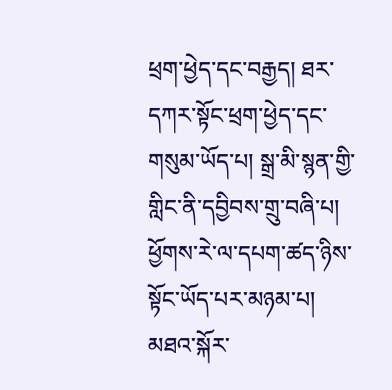ཕྲག་ཕྱེད་དང་བརྒྱད། ཐར་དཀར་སྟོང་ཕྲག་ཕྱེད་དང་གསུམ་ཡོད་པ། སྒྲ་མི་སྙན་གྱི་གླིང་ནི་དབྱིབས་གྲུ་བཞི་པ། ཕྱོགས་རེ་ལ་དཔག་ཚད་ཉིས་སྟོང་ཡོད་པར་མཉམ་པ། མཐའ་སྐོར་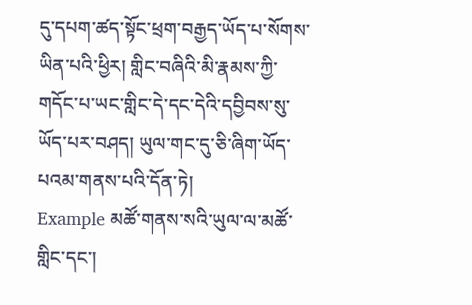དུ་དཔག་ཚད་སྟོང་ཕྲག་བརྒྱད་ཡོད་པ་སོགས་ཡིན་པའི་ཕྱིར། གླིང་བཞིའི་མི་རྣམས་ཀྱི་གདོང་པ་ཡང་གླིང་དེ་དང་དེའི་དབྱིབས་སུ་ཡོད་པར་བཤད། ཡུལ་གང་དུ་ཅི་ཞིག་ཡོད་པའམ་གནས་པའི་དོན་ཏེ།
Example མཚོ་གནས་སའི་ཡུལ་ལ་མཚོ་གླིང་དང་།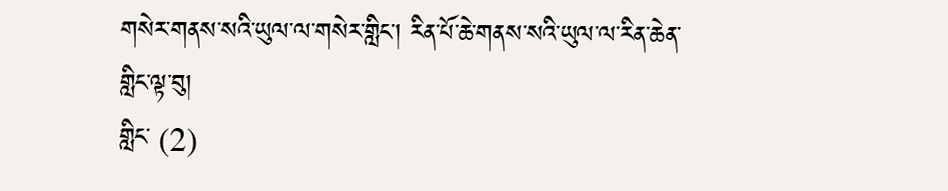གསེར་གནས་སའི་ཡུལ་ལ་གསེར་གླིང་། རིན་པོ་ཆེ་གནས་སའི་ཡུལ་ལ་རིན་ཆེན་གླིང་ལྟ་བུ།
གླིང་ (2)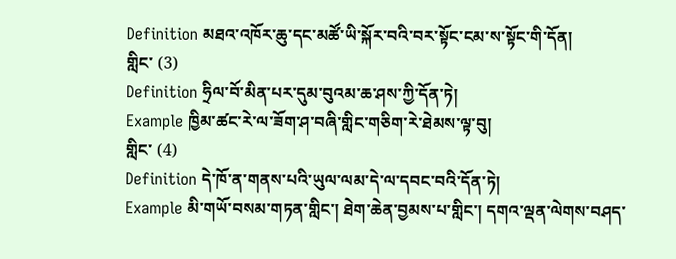Definition མཐའ་འཁོར་ཆུ་དང་མཚོ་ཡི་སྐོར་བའི་བར་སྟོང་ངམ་ས་སྟོང་གི་དོན།
གླིང་ (3)
Definition ཧྲིལ་བོ་མིན་པར་དུམ་བུའམ་ཆ་ཤས་ཀྱི་དོན་ཏེ།
Example ཁྱིམ་ཚང་རེ་ལ་ཟོག་ཤ་བཞི་གླིང་གཅིག་རེ་ཐེམས་ལྟ་བུ།
གླིང་ (4)
Definition དེ་ཁོ་ན་གནས་པའི་ཡུལ་ལམ་དེ་ལ་དབང་བའི་དོན་ཏེ།
Example མི་གཡོ་བསམ་གཏན་གླིང་། ཐེག་ཆེན་བྱམས་པ་གླིང་། དགའ་ལྡན་ལེགས་བཤད་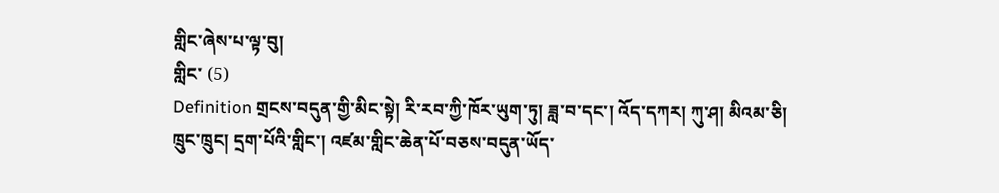གླིང་ཞེས་པ་ལྟ་བུ།
གླིང་ (5)
Definition གྲངས་བདུན་གྱི་མིང་སྟེ། རི་རབ་ཀྱི་ཁོར་ཡུག་ཏུ། ཟླ་བ་དང་། འོད་དཀར། ཀུ་ཤ། མིའམ་ཅི། ཁྲུང་ཁྲུང། དྲག་པོའི་གླིང་། འཛམ་གླིང་ཆེན་པོ་བཅས་བདུན་ཡོད་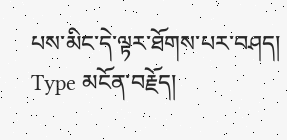པས་མིང་དེ་ལྟར་ཐོགས་པར་བཤད།
Type མངོན་བརྗོད།